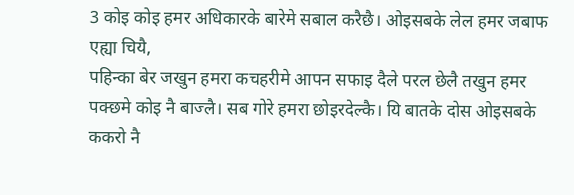3 कोइ कोइ हमर अधिकारके बारेमे सबाल करैछै। ओइसबके लेल हमर जबाफ एह्या चियै,
पहिन्का बेर जखुन हमरा कचहरीमे आपन सफाइ दैले परल छेलै तखुन हमर पक्छमे कोइ नै बाज्लै। सब गोरे हमरा छोइरदेल्कै। यि बातके दोस ओइसबके ककरो नै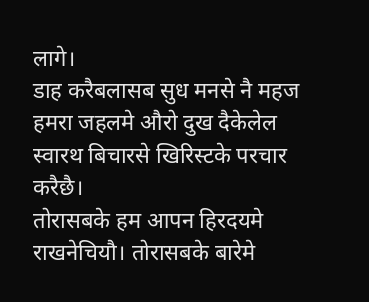लागे।
डाह करैबलासब सुध मनसे नै महज हमरा जहलमे औरो दुख दैकेलेल स्वारथ बिचारसे खिरिस्टके परचार करैछै।
तोरासबके हम आपन हिरदयमे राखनेचियौ। तोरासबके बारेमे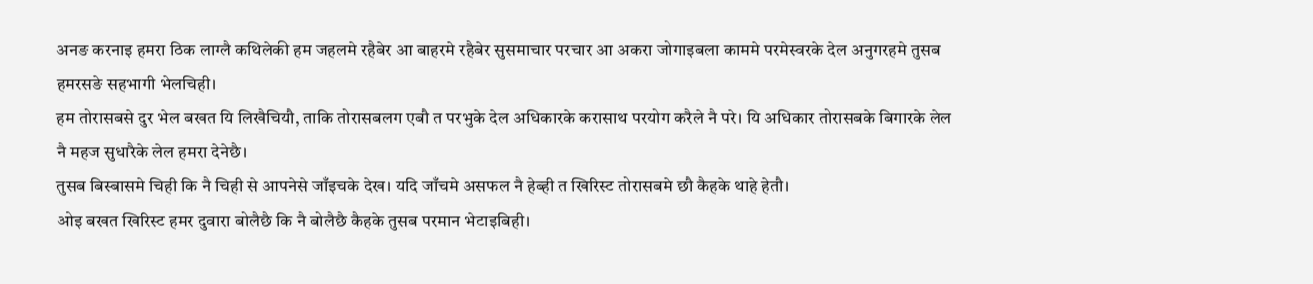अनङ करनाइ हमरा ठिक लाग्लै कथिलेकी हम जहलमे रहैबेर आ बाहरमे रहैबेर सुसमाचार परचार आ अकरा जोगाइबला काममे परमेस्वरके देल अनुगरहमे तुसब हमरसङे सहभागी भेलचिही।
हम तोरासबसे दुर भेल बखत यि लिखैचियौ, ताकि तोरासबलग एबौ त परभुके देल अधिकारके करासाथ परयोग करैले नै परे। यि अधिकार तोरासबके बिगारके लेल नै महज सुधारैके लेल हमरा देनेछै।
तुसब बिस्बासमे चिही कि नै चिही से आपनेसे जाँइचके देख। यदि जाँचमे असफल नै हेब्ही त खिरिस्ट तोरासबमे छौ कैहके थाहे हेतौ।
ओइ बखत खिरिस्ट हमर दुवारा बोलैछै कि नै बोलैछै कैहके तुसब परमान भेटाइबिही।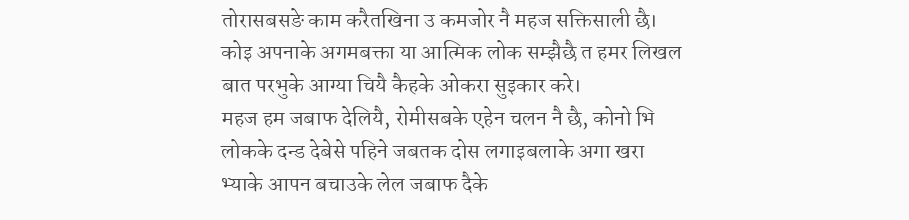तोरासबसङे काम करैतखिना उ कमजोर नै महज सक्तिसाली छै।
कोइ अपनाके अगमबक्ता या आत्मिक लोक सम्झैछै त हमर लिखल बात परभुके आग्या चियै कैहके ओकरा सुइकार करे।
महज हम जबाफ देलियै, रोमीसबके एहेन चलन नै छै, कोनो भि लोकके दन्ड देबेसे पहिने जबतक दोस लगाइबलाके अगा खरा भ्याके आपन बचाउके लेल जबाफ दैके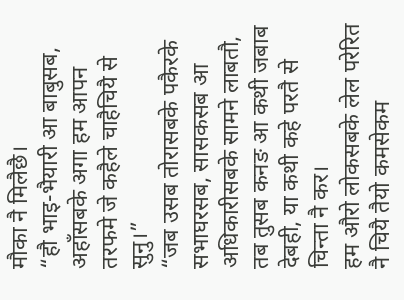मौका नै मिलैछै।
“हौ भाइ-भैयारी आ बाबुसब, अहाँसबके अगा हम आपन तरफमे जे कहैले चाहैचियै से सुनु।”
“जब उसब तोरासबके पकैरके सभाघरसब, सासकसब आ अधिकारीसबके सामने लाबतौ, तब तुसब कनङ आ कथी जबाब देबही, या कथी कहे परतै से चिन्ता नै कर।
हम औरो लोकसबके लेल परेरित नै चियै तैयो कमसेकम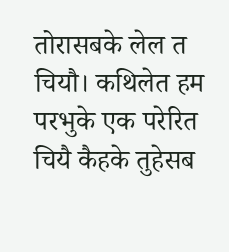तोरासबके लेल त चियौ। कथिलेत हम परभुके एक परेरित चियै कैहके तुहेसब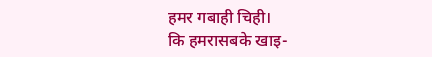हमर गबाही चिही।
कि हमरासबके खाइ-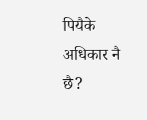पियैके अधिकार नै छै?